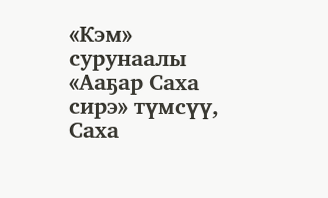«Кэм» сурунаалы «Ааҕар Саха сирэ» түмсүү, Саха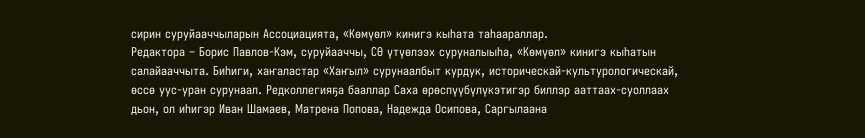сирин суруйааччыларын Ассоциацията, «Көмүөл» кинигэ кыһата таһаараллар.
Редактора – Борис Павлов-Кэм, суруйааччы, СӨ үтүөлээх суруналыыһа, «Көмүөл» кинигэ кыһатын салайааччыта. Биһиги, хаҥаластар «Хаҥыл» сурунаалбыт курдук, историческай-культурологическай, өссө уус-уран сурунаал. Редколлегияҕа бааллар Саха өрөспүүбүлүкэтигэр биллэр ааттаах-суоллаах дьон, ол иһигэр Иван Шамаев, Матрена Попова, Надежда Осипова, Саргылаана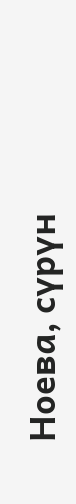Ноева, сүрүн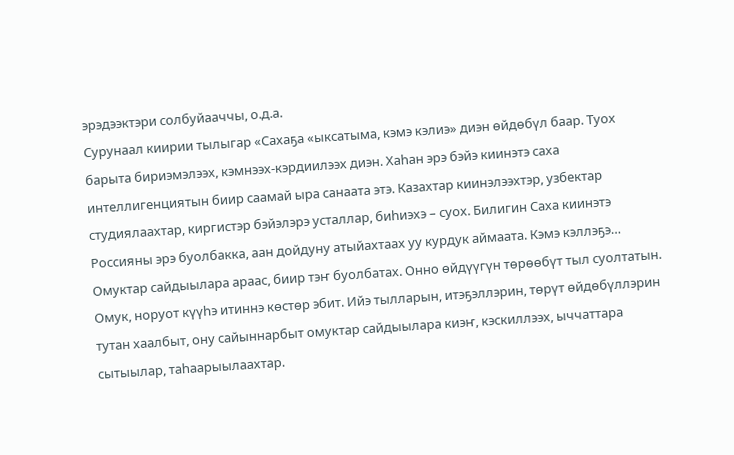эрэдээктэри солбуйааччы, о.д.а.
Сурунаал киирии тылыгар «Сахаҕа «ыксатыма, кэмэ кэлиэ» диэн өйдөбүл баар. Туох барыта бириэмэлээх, кэмнээх-кэрдиилээх диэн. Хаһан эрэ бэйэ киинэтэ саха интеллигенциятын биир саамай ыра санаата этэ. Казахтар киинэлээхтэр, узбектар студиялаахтар, киргистэр бэйэлэрэ усталлар, биһиэхэ – суох. Билигин Саха киинэтэ Россияны эрэ буолбакка, аан дойдуну атыйахтаах уу курдук аймаата. Кэмэ кэллэҕэ… Омуктар сайдыылара араас, биир тэҥ буолбатах. Онно өйдүүгүн төрөөбүт тыл суолтатын. Омук, норуот күүһэ итиннэ көстөр эбит. Ийэ тылларын, итэҕэллэрин, төрүт өйдөбүллэрин тутан хаалбыт, ону сайыннарбыт омуктар сайдыылара киэҥ, кэскиллээх, ыччаттара сытыылар, таһаарыылаахтар.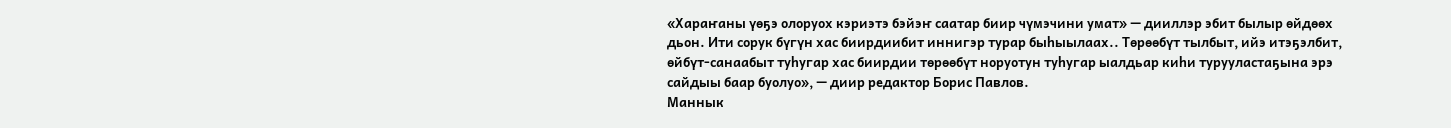«Хараҥаны үөҕэ олоруох кэриэтэ бэйэҥ саатар биир чүмэчини умат» — дииллэр эбит былыр өйдөөх дьон. Ити сорук бүгүн хас биирдиибит иннигэр турар быһыылаах.. Төрөөбүт тылбыт, ийэ итэҕэлбит, өйбүт-санаабыт туһугар хас биирдии төрөөбүт норуотун туһугар ыалдьар киһи турууластаҕына эрэ сайдыы баар буолуо», — диир редактор Борис Павлов.
Маннык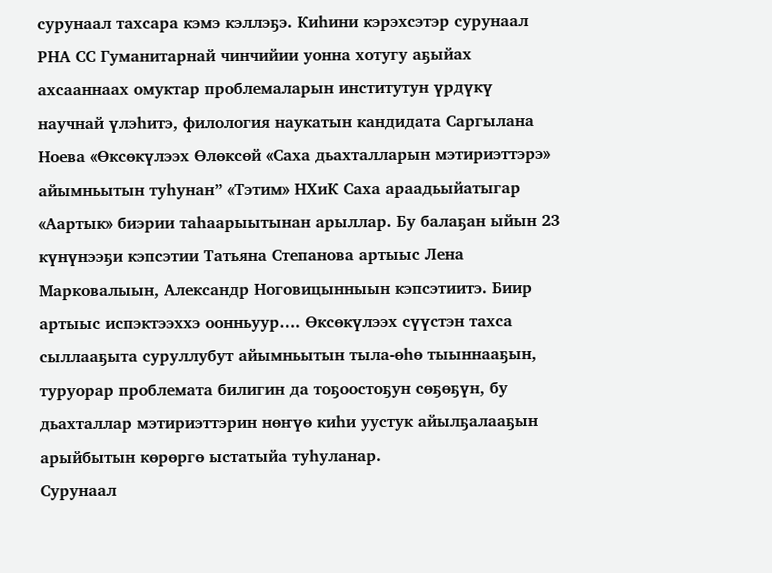сурунаал тахсара кэмэ кэллэҕэ. Киһини кэрэхсэтэр сурунаал РНА СС Гуманитарнай чинчийии уонна хотугу аҕыйах ахсааннаах омуктар проблемаларын институтун үрдүкү научнай үлэһитэ, филология наукатын кандидата Саргылана Ноева «Өксөкүлээх Өлөксөй «Саха дьахталларын мэтириэттэрэ» айымньытын туһунан” «Тэтим» НХиК Саха араадьыйатыгар «Аартык» биэрии таһаарыытынан арыллар. Бу балаҕан ыйын 23 күнүнээҕи кэпсэтии Татьяна Степанова артыыс Лена Марковалыын, Александр Ноговицынныын кэпсэтиитэ. Биир артыыс испэктээххэ оонньуур…. Өксөкүлээх сүүстэн тахса сыллааҕыта суруллубут айымньытын тыла-өһө тыыннааҕын, туруорар проблемата билигин да тоҕоостоҕун сөҕөҕүн, бу дьахталлар мэтириэттэрин нөҥүө киһи уустук айылҕалааҕын арыйбытын көрөргө ыстатыйа туһуланар.
Сурунаал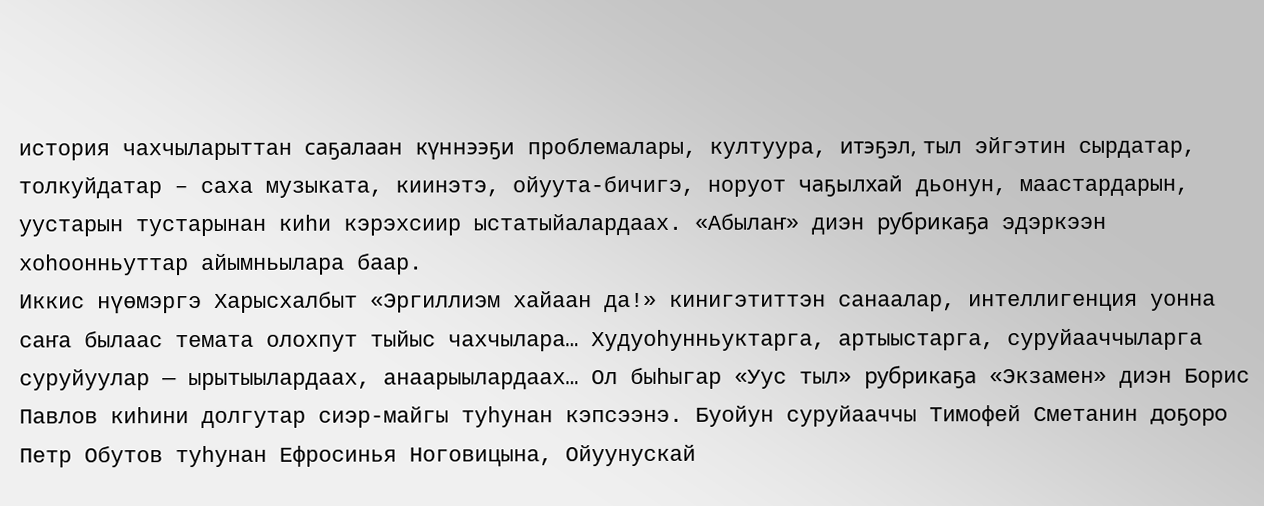история чахчыларыттан саҕалаан күннээҕи проблемалары, култуура, итэҕэл, тыл эйгэтин сырдатар, толкуйдатар – саха музыката, киинэтэ, ойуута-бичигэ, норуот чаҕылхай дьонун, маастардарын, уустарын тустарынан киһи кэрэхсиир ыстатыйалардаах. «Абылаҥ» диэн рубрикаҕа эдэркээн хоһоонньуттар айымньылара баар.
Иккис нүөмэргэ Харысхалбыт «Эргиллиэм хайаан да!» кинигэтиттэн санаалар, интеллигенция уонна саҥа былаас темата олохпут тыйыс чахчылара… Худуоһунньуктарга, артыыстарга, суруйааччыларга суруйуулар — ырытыылардаах, анаарыылардаах… Ол быһыгар «Уус тыл» рубрикаҕа «Экзамен» диэн Борис Павлов киһини долгутар сиэр-майгы туһунан кэпсээнэ. Буойун суруйааччы Тимофей Сметанин доҕоро Петр Обутов туһунан Ефросинья Ноговицына, Ойуунускай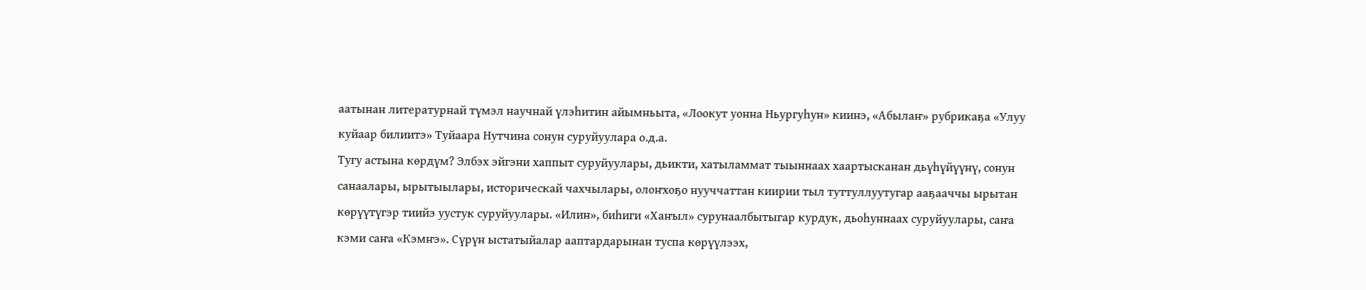аатынан литературнай түмэл научнай үлэһитин айымньыта, «Лоокут уонна Ньургуһун» киинэ, «Абылаҥ» рубрикаҕа «Улуу куйаар билиитэ» Туйаара Нутчина сонун суруйуулара о.д.а.
Тугу астына көрдүм? Элбэх эйгэни хаппыт суруйуулары, дьикти, хатыламмат тыыннаах хаартысканан дьүһүйүүнү, сонун санаалары, ырытыылары, историческай чахчылары, олоҥхоҕо нууччаттан киирии тыл туттуллуутугар ааҕааччы ырытан көрүүтүгэр тиийэ уустук суруйуулары. «Илин», биһиги «Хаҥыл» сурунаалбытыгар курдук, дьоһуннаах суруйуулары, саҥа кэми саҥа «Кэмҥэ». Сүрүн ыстатыйалар ааптардарынан туспа көрүүлээх,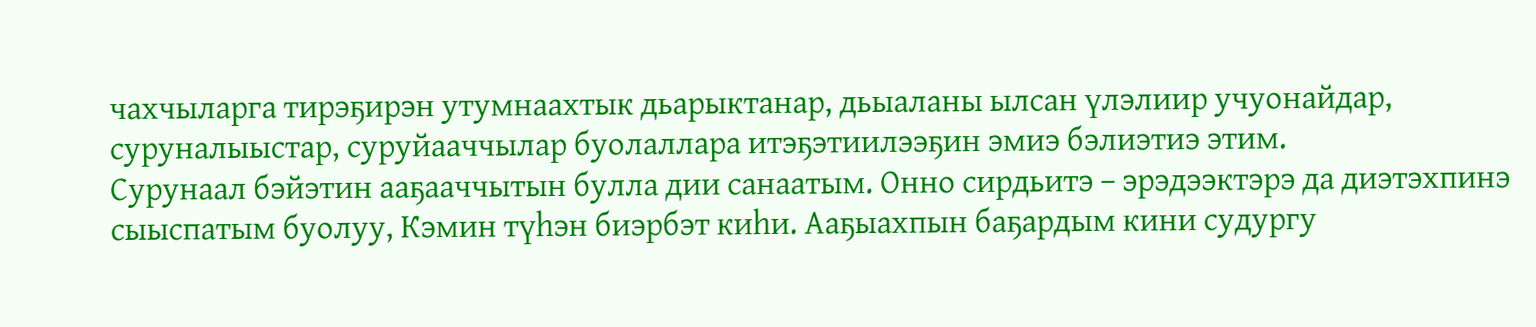чахчыларга тирэҕирэн утумнаахтык дьарыктанар, дьыаланы ылсан үлэлиир учуонайдар, суруналыыстар, суруйааччылар буолаллара итэҕэтиилээҕин эмиэ бэлиэтиэ этим.
Сурунаал бэйэтин ааҕааччытын булла дии санаатым. Онно сирдьитэ – эрэдээктэрэ да диэтэхпинэ сыыспатым буолуу, Кэмин түһэн биэрбэт киһи. Ааҕыахпын баҕардым кини судургу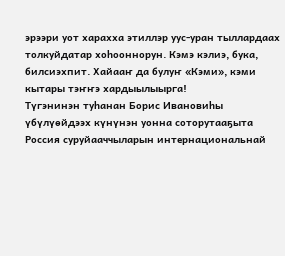эрээри уот харахха этиллэр уус-уран тыллардаах толкуйдатар хоһооннорун. Кэмэ кэлиэ, бука, билсиэхпит. Хайааҥ да булуҥ «Кэми», кэми кытары тэҥҥэ хардыылыырга!
Түгэнинэн туһанан Борис Ивановиһы үбүлүөйдээх күнүнэн уонна соторутааҕыта Россия суруйааччыларын интернациональнай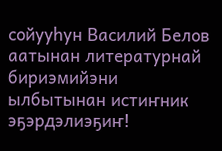сойууһун Василий Белов аатынан литературнай бириэмийэни ылбытынан истиҥник эҕэрдэлиэҕиҥ!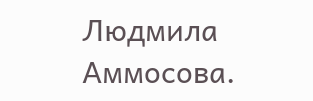Людмила Аммосова.